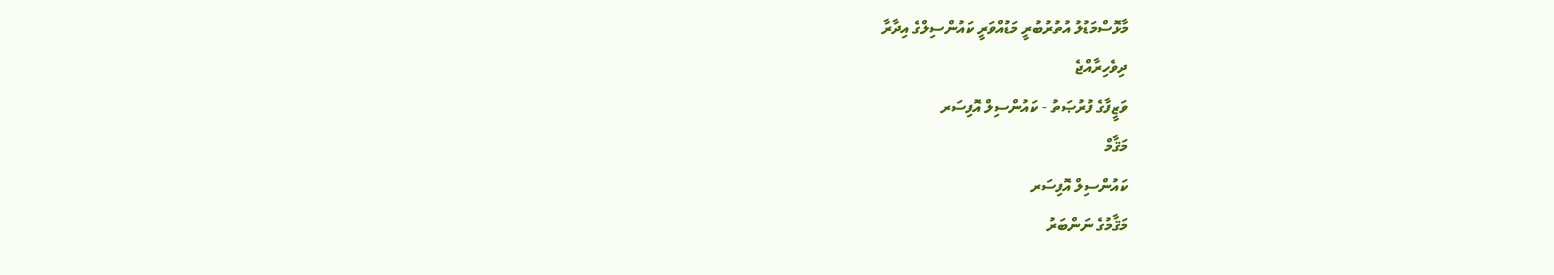މާޅޮސްމަޑުލު އުތުރުބުރީ މަޑުއްވަރީ ކައުންސިލްގެ އިދާރާ
ދިވެހިރާއްޖެ
ވަޒީފާގެ ފުރުޞަތު - ކައުންސިލް އޮފިސަރ
މަޤާމް
ކައުންސިލް އޮފިސަރ
މަޤާމުގެ ނަންބަރު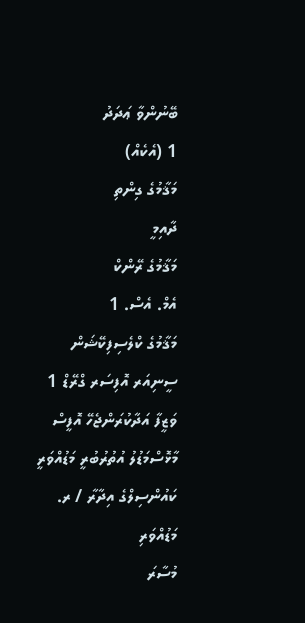ބޭނުންވާ ޢަދަދު
1 (އެކެއް)
މަޤާމުގެ ގިންތި
ދާއިމީ
މަޤާމުގެ ރޭންކް
އެމް. އެސް. 1
މަޤާމުގެ ކްލެސިފިކޭޝަން
ސީނިއަރ އޮފިސަރ ގްރޭޑް 1
ވަޒީފާ އަދާކުރަންޖެހޭ އޮފީސް
މާޅޮސްމަޑުލު އުތުރުބުރީ މަޑުއްވަރީ ކައުންސިލްގެ އިދާރާ / ރ. މަޑުއްވަރި
މުސާރަ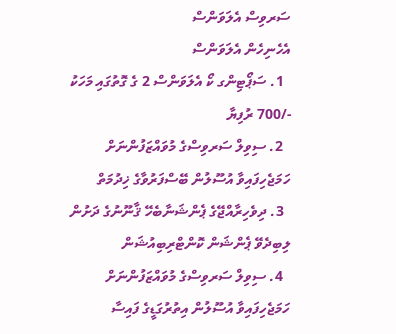ސަރވިސް އެލަވަންސް
އެހެނިހެން އެލަވަންސް
  1. ސަޕޯޓިންގ ކޯ އެލަވަންސް 2 ގެ ގޮތުގައި މަހަކު -/700 ރުފިޔާ
  2. ސިވިލް ސަރވިސްގެ މުވައްޒަފުންނަށް ހަމަޖެހިފައިވާ އުސޫލުން ބޭސްފަރުވާގެ ޚިދުމަތް
  3. ދިވެހިރާއްޖޭގެ ޕެންޝަނާބެހޭ ޤާނޫނުގެ ދަށުން ލިބިދެވޭ ޕެންޝަން ކޮންޓްރިބިއުޝަން
  4. ސިވިލް ސަރވިސްގެ މުވައްޒަފުންނަށް ހަމަޖެހިފައިވާ އުސޫލުން އިތުރުގަޑީގެ ފައިސާ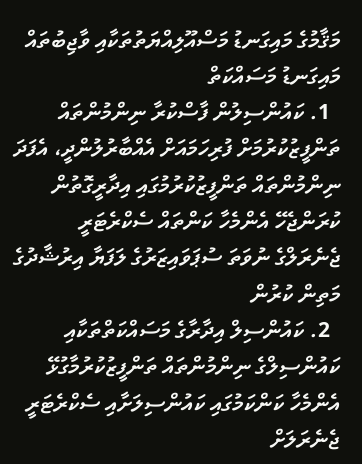މަޤާމުގެ މައިގަނޑު މަސްއޫލިއްޔަތުތަކާއި ވާޖިބުތައް
މައިގަނޑު މަސައްކަތް
  1. ކައުންސިލުން ފާސްކުރާ ނިންމުންތައް ތަންފީޒުކުރުމަށް ފުރިހަމައަށް އެއްބާރުލުންދީ، އެފަދަ ނިންމުންތައް ތަންފީޒުކުރުމުގައި އިދާރީގޮތުން ކުރަންޖެހޭ އެންމެހާ ކަންތައް ސެކްރެޓަރީ ޖެނެރަލްގެ ނުވަތަ ސުޕަވައިޒަރުގެ ލަފަޔާ އިރުޝާދުގެ މަތިން ކުރުން
  2. ކައުންސިލް އިދާރާގެ މަސައްކަތްތަކާއި ކައުންސިލްގެ ނިންމުންތައް ތަންފީޒުކުރުމާގުޅޭ އެންމެހާ ކަންކަމުގައި ކައުންސިލަށާއި ސެކްރެޓަރީ ޖެނެރަލަށް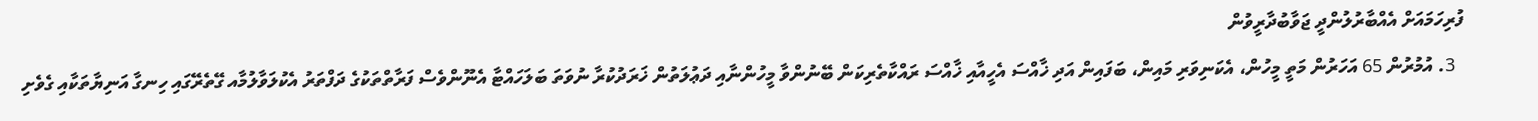ފުރިހަމައަށް އެއްބާރުލުންދީ ޖަވާބުދާރީވުން
  3. އުމުރުން 65 އަހަރުން މަތީ މީހުން، އެކަނިވަރި މައިން، ބަފައިން އަދި ޚާއްސަ އެހީއާއި ޚާއްސަ ރައްކާތެރިކަން ބޭނުންވާ މީހުންނާއި ދަޢުލަތުން ޚަރަދުކުރާ ނުވަތަ ބަލަހައްޓާ އެނޫންވެސް ފަރާތްތަކުގެ ދަފްތަރު އެކުލަވާލުމާއ ގޭތެރޭގައި ހިނގާ އަނިޔާތަކާއި ގެވެށި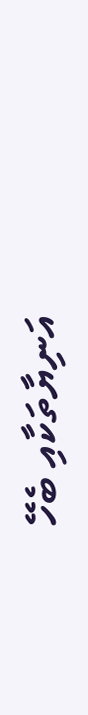އަނިޔާތަކާއި ބެހޭ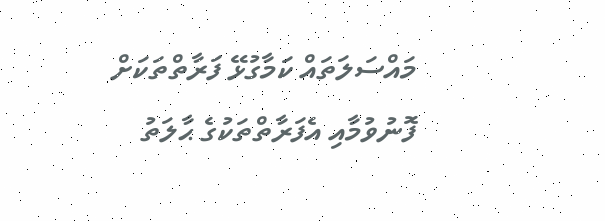މައްސަލަތައް ކަމާގުޅޭ ފަރާތްތަކަށް ފޮނުވުމާއި އެފަރާތްތަކުގެ ޙާލަތު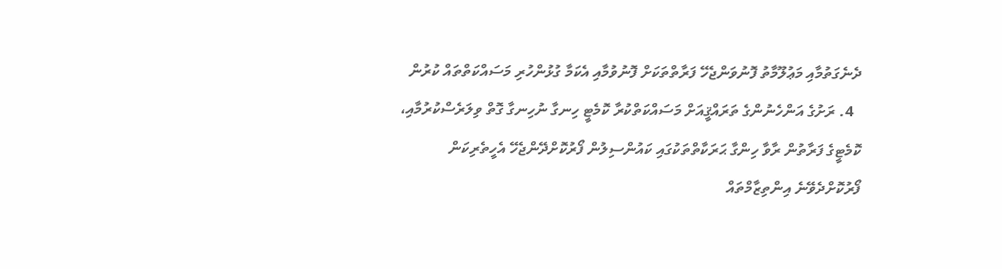ދެނެގަތުމާއި މަޢުލޫމާތު ފޮނުވަންޖެހޭ ފަރާތްތަކަށް ފޮނުވުމާއި އެކަމާ ގުޅުންހުރި މަސައްކަތްތައް ކުރުން
  4. ރަށުގެ އަންހެނުންގެ ތަރައްޤީއަށް މަސައްކަތްކުރާ ކޮމެޓީ ހިނގާ ނުހިނގާ ގޮތް ވިލަރެސްކުރުމާއި، ކޮމެޓީގެ ފަރާތުން ރާވާ ހިންގާ ޙަރަކާތްތަކުގައި ކައުންސިލުން ފޯރުކޮށްދޭންޖެހޭ އެހީތެރިކަން ފޯރުކޮށްދެވޭނެ އިންތިޒާމްތައް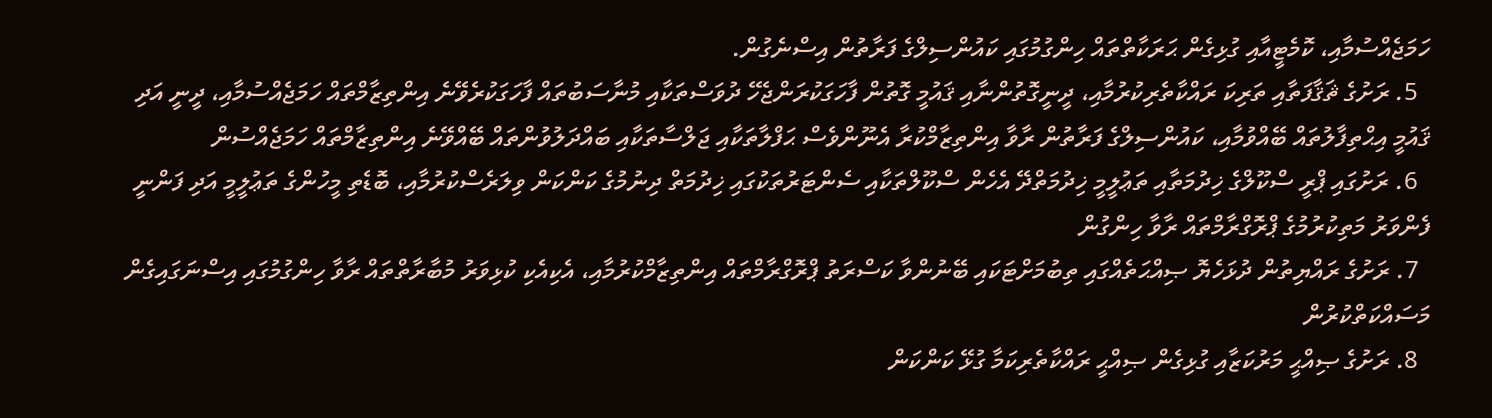ހަމަޖެއްސުމާއި، ކޮމެޓީއާއި ގުޅިގެން ޙަރަކާތްތައް ހިންގުމުގައި ކައުންސިލްގެ ފަރާތުން އިސްނެގުން.
  5. ރަށުގެ ޘަޤާފަތާއި ތަރިކަ ރައްކާތެރިކުރުމާއި، ދީނީގޮތުންނާއި ޤައުމީ ގޮތުން ފާހަގަކުރަންޖެހޭ ދުވަސްތަކާއި މުނާސަބުތައް ފާހަގަކުރެވޭނެ އިންތިޒާމްތައް ހަމަޖެއްސުމާއި، ދީނީ އަދި ޤައުމީ އިޙްތިފާލުތައް ބޭއްވުމާއި، ކައުންސިލްގެ ފަރާތުން ރާވާ އިންތިޒާމްކުރާ އެނޫންވެސް ޙަފްލާތަކާއި ޖަލްސާތަކާއި ބައްދަލުވުންތައް ބޭއްވޭނެ އިންތިޒާމްތައް ހަމަޖެއްސުން
  6. ރަށުގައި ޕްރީ ސްކޫލްގެ ޚިދުމަތާއި ތަޢުލީމީ ޚިދުމަތްދޭ އެހެން ސްކޫލްތަކާއި ސެންޓަރުތަކުގައި ޚިދުމަތް ދިނުމުގެ ކަންކަން ވިލަރެސްކުރުމާއި، ބޮޑެތި މީހުންގެ ތަޢުލީމީ އަދި ފަންނީ ފެންވަރު މަތިކުރުމުގެ ޕްރޮގްރާމްތައް ރާވާ ހިންގުން
  7. ރަށުގެ ރައްޔިތުން ދުޅަހެޔޮ ޞިއްޙަތެއްގައި ތިބުމަށްޓަކައި ބޭނުންވާ ކަސްރަތު ޕްރޮގްރާމްތައް އިންތިޒާމްކުރުމާއި، އެކިއެކި ކުޅިވަރު މުބާރާތްތައް ރާވާ ހިންގުމުގައި އިސްނަގައިގެން މަސައްކަތްކުރުން
  8. ރަށުގެ ޞިއްޙީ މަރުކަޒާއި ގުޅިގެން ޞިއްޙީ ރައްކާތެރިކަމާ ގުޅޭ ކަންކަން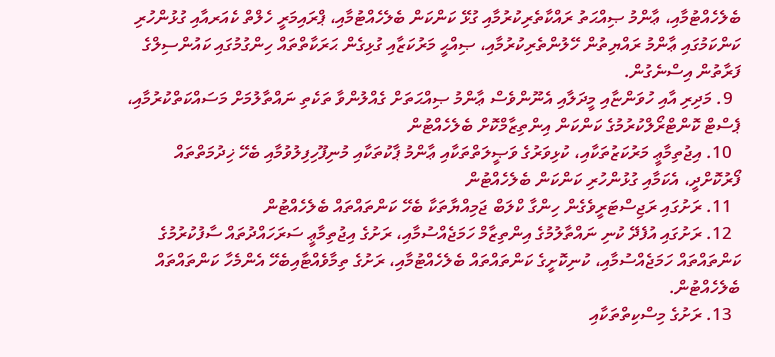ބެލެހެއްޓުމާއި، ޢާންމު ޞިއްޙަތު ރައްކާތެރިކުރުމާއި ގުޅޭ ކަންކަން ބެލެހެއްޓުމާއި، ޕްރައިމަރީ ހެލްތް ކެއަރއާއި ގުޅުންހުރި ކަންކަމުގައި ޢާންމު ރައްޔިތުން ހޭލުންތެރިކުރުމާއި، ޞިއްޙީ މަރުކަޒާއި ގުޅިގެން ޙަރަކާތްތައް ހިންގުމުގައި ކައުންސިލްގެ ފަރާތުން އިސްނެގުން.
  9. މަދިރި އާއި ހުވަންޏާއި މީދަލާއި އެނޫންވެސް ޢާންމު ޞިއްޙަތަށް ގެއްލުންވާ ތަކެތި ނައްތާލުމަށް މަސައްކަތްކުރުމާއި، ޕެސްޓް ކޮންޓްރޯލްކުރުމުގެ ކަންކަން އިންތިޒާމްކޮށް ބެލެހެއްޓުން
  10. އިޖުތިމާޢީ މަރުކަޒުތަކާއި، ކުޅިވަރުގެ ވަޞީލަތްތަކާއި ޢާންމު ޕާކުތަކާއި މުނިފޫހިފިލުވުމާއި ބެހޭ ޚިދުމަތްތައް ފޯރުކޮށްދީ، އެކަމާއި ގުޅުންހުރި ކަންކަން ބެލެހެއްޓުން
  11. ރަށުގައި ރަޖިސްޓަރީވެގެން ހިންގާ ކްލަބް ޖަމިއްޔާތަކާ ބެހޭ ކަންތައްތައް ބެލެހެއްޓުން
  12. ރަށުގައި އުފެދޭ ކުނި ނައްތާލުމުގެ އިންތިޒާމް ހަމަޖެއްސުމާއި، ރަށުގެ އިޖުތިމާޢީ ސަރަހައްދުތައް ސާފުކުރުމުގެ ކަންތައްތައް ހަމަޖެއްސުމާއި، ކުނިކޮށީގެ ކަންތައްތައް ބެލެހެއްޓުމާއި، ރަށުގެ ތިމާވެއްޓާއިބެހޭ އެންމެހާ ކަންތައްތައް ބެލެހެއްޓުން.
  13. ރަށުގެ މިސްކިތްތަކާއި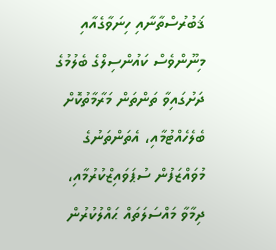ޤަބުރުސްތާނާއި ހިނަވާގެއާއި މިނޫންވެސް ކައުންސިލްގެ ބެލުމުގެ ދަށުގައިވާ ތަންތަން މަރާމާތުކޮށް ބެލެހެއްޓުމާއި، އެތަންތަނުގެ މުވައްޒަފުން ސުޕަވައިޒްކުރުމާއި، ދިމާވާ މައްސަލަތައް ޙައްލުކުރުން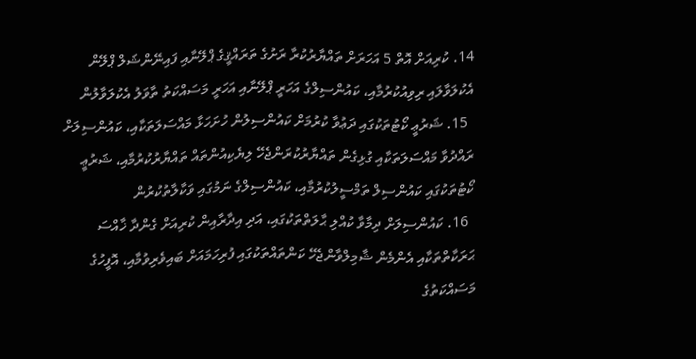14. ކުރިއަށް އޮތް 5 އަހަރަށް ތައްޔާރުކުރާ ރަށުގެ ތަރައްޤީގެ ޕްލޭނާއި ފައިނޭންޝަލް ޕްލޭން އެކުލަވާލައި ރިވިއުކުރުމާއި، ކައުންސިލްގެ އަހަރީ ޕްލޭނާއި އަހަރީ މަސައްކަތު ތާވަލު އެކުލަވާލުން
  15. ޝަރުޢީ ކޯޓުތަކުގައި ދަޢުވާ ކުރުމަށް ކައުންސިލުން ހުށަހަޅާ މައްސަލަތަކާއި، ކައުންސިލަށް ރައްދުވާ މައްސަލަތަކާއި ގުޅިގެން ތައްޔާރުކުރަންޖެހޭ ލިޔެކިއުންތައް ތައްޔާރުކުރުމާއި، ޝަރުޢީ ކޯޓުތަކުގައި ކައުންސިލް ތަމްސީލުކުރުމާއި، ކައުންސިލްގެ ނަމުގައި ވަކާލާތުކުރުން
  16. ކައުންސިލަށް ދިމާވާ ކުއްލި ޙާލަތްތަކުގައި، އަދި އިދާރާއިން ކުރިއަށް ގެންދާ ޚާއްސަ ޙަރަކާތްތަކާއި އެންމެން ޝާމިލްވާންޖެހޭ ކަންތައްތަކުގައި ފުރިހަމައަށް ބައިވެރިވުމާއި، އޮފީހުގެ މަސައްކަތުގެ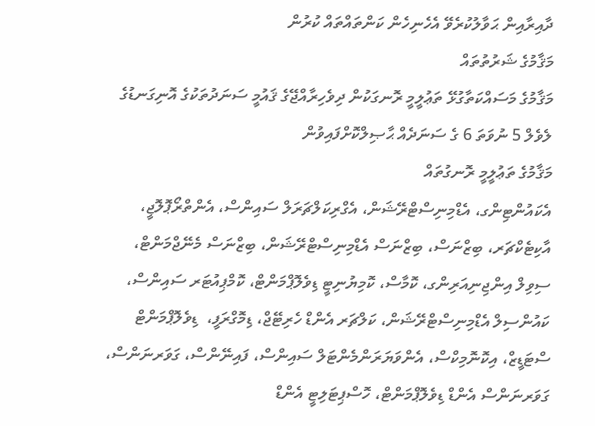ދާއިރާއިން ޙަވާލުކުރެވޭ އެހެނިހެން ކަންތައްތައް ކުރުން
މަޤާމުގެ ޝަރުތުތައް
މަޤާމުގެ މަސައްކަތާގުޅޭ ތަޢުލީމީ ރޮނގަކުން ދިވެހިރާއްޖޭގެ ޤައުމީ ސަނަދުތަކުގެ އޮނިގަނޑުގެ ލެވެލް 5 ނުވަތަ 6 ގެ ސަނަދެއް ޙާޞިލްކޮށްފައިވުން
މަޤާމުގެ ތަޢުލީމީ ރޮނގުތައް
އެކައުންޓިންގ، އެޑްމިނިސްޓްރޭޝަން، އެގްރިކަލްޗަރަލް ސައިންސް، އެންތްރޯޕޮލޮޖީ، އާކިޓެކްޗަރ، ބިޒްނަސް، ބިޒްނަސް އެޑްމިނިސްޓްރޭޝަން، ބިޒްނަސް މެނޭޖްމަންޓް، ސިވިލް އިންޖިނިއަރިންގ، ކޮމާސް، ކޮމިޔުނިޓީ ޑިވެލޮޕްމަންޓް، ކޮމްޕިއުޓަރ ސައިންސް، ކައުންސިލް އެޑްމިނިސްޓްރޭޝަން، ކަލްޗަރ އެންޑް ހެރިޓޭޖް، ޑިމޮގްރަފީ،  ޑިވެލޮޕްމަންޓް ސްޓަޑީޒް، އިކޮނޮމިކްސް، އެންވަޔަރަންމެންޓަލް ސައިންސް، ފައިނޭންސް، ގަވަރނަންސް، ގަވަރނަންސް އެންޑް ޑިވެލޮޕްމަންޓް، ހޮސްޕިޓަލިޓީ އެންޑް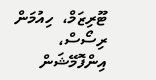ޓޫރިޒަމް،  ހިއުމަން ރިސޯސް، އިންފޮމޭޝަން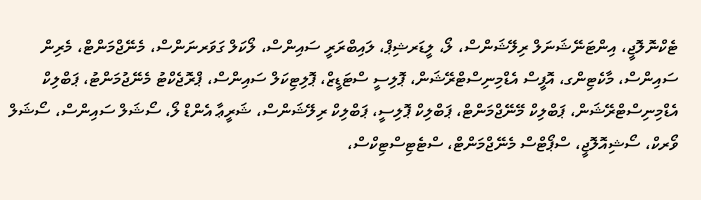ޓެކްނޮލޮޖީ، އިންޓަނޭޝަނަލް ރިލޭޝަންސް، ލޯ، ލީޑަރޝިޕް، ލައިބްރަރީ ސައިންސް، ލޯކަލް ގަވަރނަންސް، މެނޭޖްމަންޓް، މެރިން ސައިންސް، މާކެޓިންގ، އޮފީސް އެޑްމިނިސްޓްރޭޝަން، ޕޮލިސީ ސްޓަޑީޒް، ޕޮލިޓިކަލް ސައިންސް، ޕްރޮޖެކްޓު މެނޭޖުމަންޓު، ޕަބްލިކް އެޑްމިނިސްޓްރޭޝަން، ޕަބްލިކް މޭނޭޖްމަންޓް، ޕަބްލިކް ޕޮލިސީ، ޕަބްލިކް ރިލޭޝަންސް، ޝަރީޢާ އެންޑް ލޯ، ސޯޝަލް ސައިންސް، ސޯޝަލް ވޯރކް، ސޯޝިއޮލޮޖީ، ސްޕޯޓްސް މެނޭޖްމަންޓް، ސްޓެޓިސްޓިކްސް،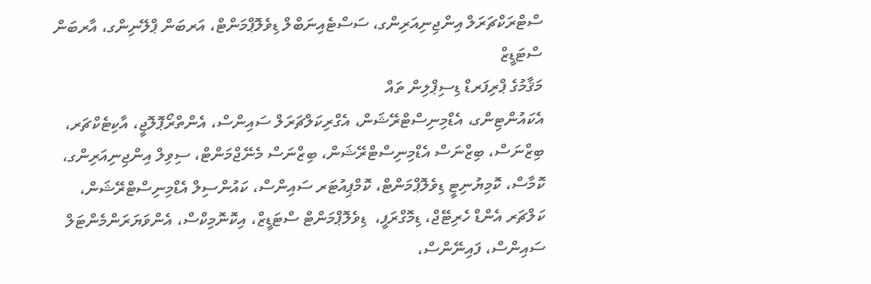ސްޓްރަކްޗަރަލް އިންޖިނިއަރިންގ، ސަސްޓެއިނަބްލް ޑިވެލޮޕްމަންޓް، އަރބަން ޕްލޭނިންގ، އާރބަން ސްޓަޑީޒް
މަޤާމުގެ ޕްރިފަރޑް ޑިސިޕްލިން ތައް
އެކައުންޓިންގ، އެޑްމިނިސްޓްރޭޝަން، އެގްރިކަލްޗަރަލް ސައިންސް، އެންތްރޯޕޮލޮޖީ، އާކިޓެކްޗަރ، ބިޒްނަސް، ބިޒްނަސް އެޑްމިނިސްޓްރޭޝަން، ބިޒްނަސް މެނޭޖްމަންޓް، ސިވިލް އިންޖިނިއަރިންގ، ކޮމާސް، ކޮމިޔުނިޓީ ޑިވެލޮޕްމަންޓް، ކޮމްޕިއުޓަރ ސައިންސް، ކައުންސިލް އެޑްމިނިސްޓްރޭޝަން، ކަލްޗަރ އެންޑް ހެރިޓޭޖް، ޑިމޮގްރަފީ،  ޑިވެލޮޕްމަންޓް ސްޓަޑީޒް، އިކޮނޮމިކްސް، އެންވަޔަރަންމެންޓަލް ސައިންސް، ފައިނޭންސް،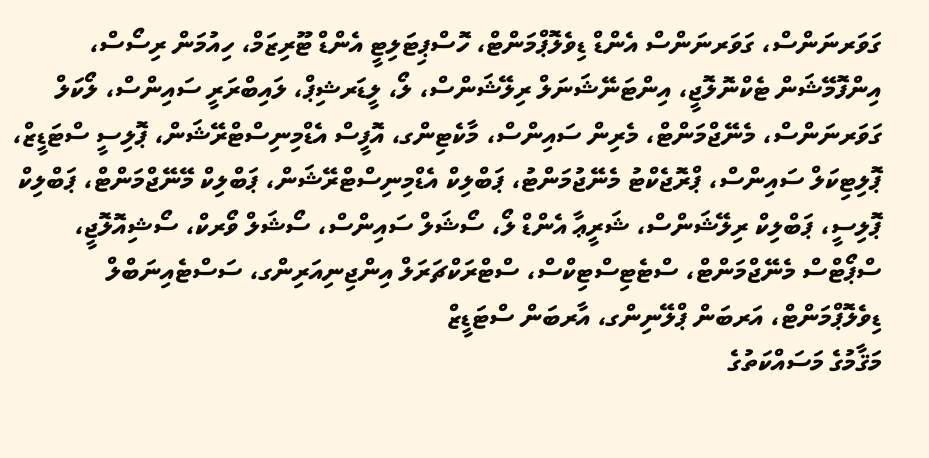ގަވަރނަންސް، ގަވަރނަންސް އެންޑް ޑިވެލޮޕްމަންޓް، ހޮސްޕިޓަލިޓީ އެންޑް ޓޫރިޒަމް، ހިއުމަން ރިސޯސް، އިންފޮމޭޝަން ޓެކްނޮލޮޖީ، އިންޓަނޭޝަނަލް ރިލޭޝަންސް، ލޯ، ލީޑަރޝިޕް، ލައިބްރަރީ ސައިންސް، ލޯކަލް ގަވަރނަންސް، މެނޭޖްމަންޓް، މެރިން ސައިންސް، މާކެޓިންގ، އޮފީސް އެޑްމިނިސްޓްރޭޝަން، ޕޮލިސީ ސްޓަޑީޒް، ޕޮލިޓިކަލް ސައިންސް، ޕްރޮޖެކްޓު މެނޭޖުމަންޓު، ޕަބްލިކް އެޑްމިނިސްޓްރޭޝަން، ޕަބްލިކް މޭނޭޖްމަންޓް، ޕަބްލިކް ޕޮލިސީ، ޕަބްލިކް ރިލޭޝަންސް، ޝަރީޢާ އެންޑް ލޯ، ސޯޝަލް ސައިންސް، ސޯޝަލް ވޯރކް، ސޯޝިއޮލޮޖީ، ސްޕޯޓްސް މެނޭޖްމަންޓް، ސްޓެޓިސްޓިކްސް، ސްޓްރަކްޗަރަލް އިންޖިނިއަރިންގ، ސަސްޓެއިނަބްލް ޑިވެލޮޕްމަންޓް، އަރބަން ޕްލޭނިންގ، އާރބަން ސްޓަޑީޒް
މަޤާމުގެ މަސައްކަތުގެ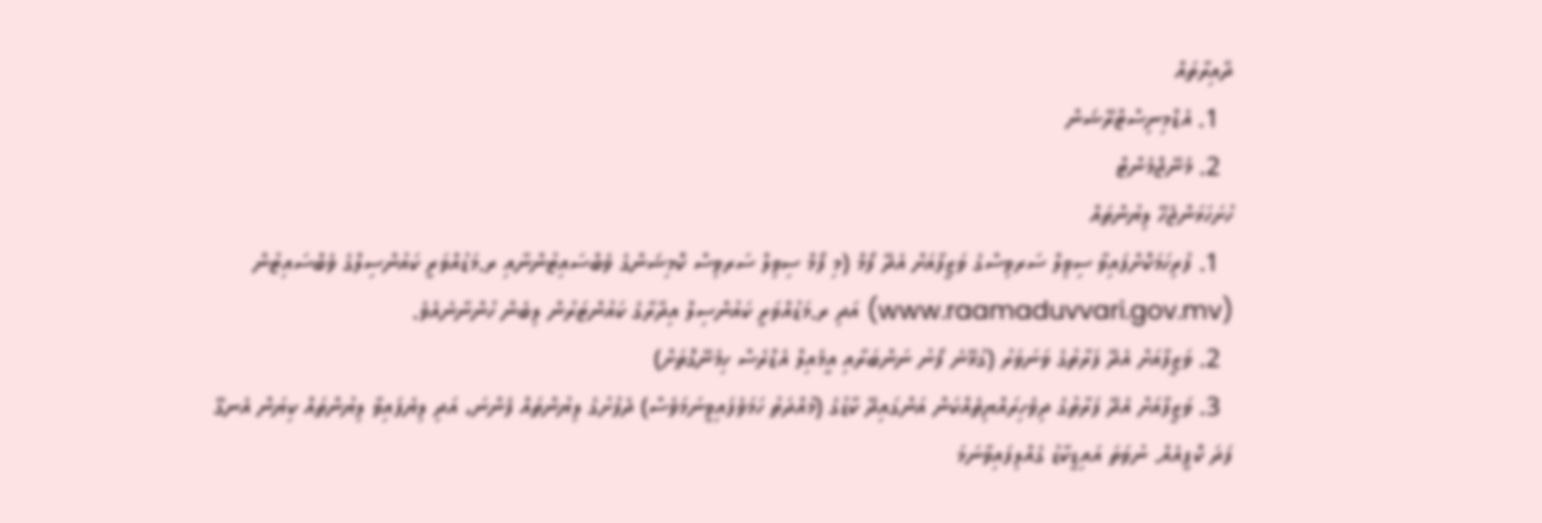ދާއިރާތައް
  1. އެޑްމިނިސްޓްރޭޝަން
  2. މެނޭޖްމެންޓް
ހުށަހަޅަންޖެހޭ ލިޔުންތައް
  1. ފުރިހަމަކޮށްފައިވާ ސިވިލް ސަރވިސްގެ ވަޒީފާއަށް އެދޭ ފޯމް (މި ފޯމް ސިވިލް ސަރވިސް ކޮމިޝަންގެ ވެބްސައިޓުންނާއި ރ.މަޑުއްވަރީ ކައުންސިލްގެ ވެބްސައިޓުން (www.raamaduvvari.gov.mv) އަދި ރ.މަޑުއްވަރީ ކައުންސިލް އިދާރާގެ ކައުންޓަރުން ލިބެން ހުންނާނެއެވެ.
  2. ވަޒީފާއަށް އެދޭ ފަރާތުގެ ވަނަވަރު (ގުޅޭނެ ފޯނު ނަންބަރާއި އީމެއިލް އެޑްރެސް ހިމެނޭގޮތަށް)
  3. ވަޒީފާއަށް އެދޭ ފަރާތުގެ ދިވެހިރައްޔިތެއްކަން އަންގައިދޭ ކާޑުގެ (މުއްދަތު ހަމަވެފައިވީނަމަވެސް) ދެފުށުގެ ލިޔުންތައް ފެންނަ، އަދި ލިޔެފައިވާ ލިޔުންތައް ކިޔަން އެނގޭ ފަދަ ކޮޕީއެއް. ނުވަތަ އައިޑީކާޑު ގެއްލިފައިވާނަމަ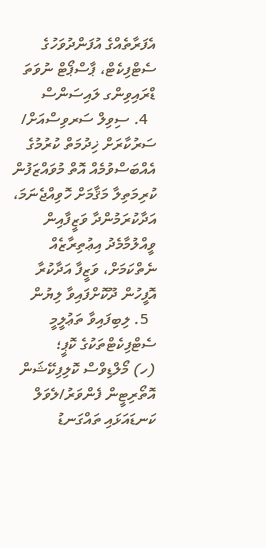އެފަރާތެއްގެ އުފަންދުވަހުގެ ސެޓްފިކެޓް، ޕާސްޕޯޓް ނުވަތަ ޑްރައިވިންގ ލައިސަންސް
  4. ސިވިލް ސަރވިސްއަށް/ ސަރުކާރަށް ޚިދުމަތް ކުރުމުގެ އެއްބަސްވުމެއް އޮތް މުވައްޒަފުން ކުރިމަތިލާ މަޤާމަށް ހޮވިއްޖެނަމަ، އަދާކުރަމުންދާ ވަޒީފާއިން ވީއްލުމާމެދު އިޢުތިރާޒެއް ނެތްކަމަށް، ވަޒީފާ އަދާކުރާ އޮފީހުން ދޫކޮށްފައިވާ ލިޔުން
  5. ލިބިފައިވާ ތަޢުލީމީ ސެޓްފިކެޓްތަކުގެ ކޮޕީ؛
(ހ) މޯލްޑިވްސް ކޮލިފިކޭޝަން އޮތޯރިޓީން ފެންވަރު/ލެވަލް ކަނޑައަޅައި ތައްގަނޑު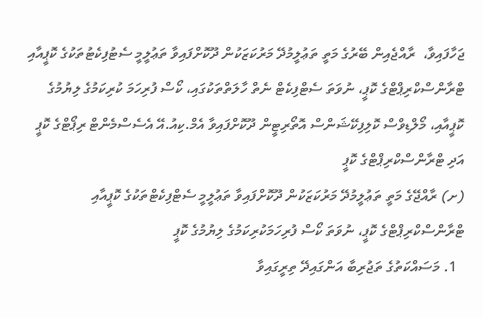ޖަހާފައިވާ،  ރާއްޖެއިން ބޭރުގެ މަތީ ތަޢުލީމުދޭ މަރުކަޒަކުން ދޫކޮށްފައިވާ ތަޢުލީމީ ސެޓުފިކެޓުތަކުގެ ކޮޕީއާއި ޓްރާންސްކްރިޕްޓްގެ ކޮޕީ، ނުވަތަ ސެޓްފިކެޓް ނެތް ހާލަތްތަކުގައި، ކޯސް ފުރިހަމަ ކުރިކަމުގެ ލިޔުމުގެ ކޮޕީއާއި، މޯލްޑިވްސް ކޮލިފިކޭޝަންސް އޮތޯރިޓީން ދޫކޮށްފައިވާ އެމް.ކިއު.އޭ އެސެސްމެންޓް ރިޕޯޓްގެ ކޮޕީ އަދި ޓްރާންސްކްރިޕްޓްގެ ކޮޕީ
(ށ) ރާއްޖޭގެ މަތީ ތަޢުލީމުދޭ މަރުކަޒަކުން ދޫކޮށްފައިވާ ތަޢުލީމީ ސެޓްފިކެޓްތަކުގެ ކޮޕީއާއި ޓްރާންސްކްރިޕްޓްގެ ކޮޕީ، ނުވަތަ ކޯސް ފުރިހަމަކުރިކަމުގެ ލިޔުމުގެ ކޮޕީ
  1. މަސައްކަތުގެ ތަޖުރިބާ އަންގައިދޭ ތިރީގައިވާ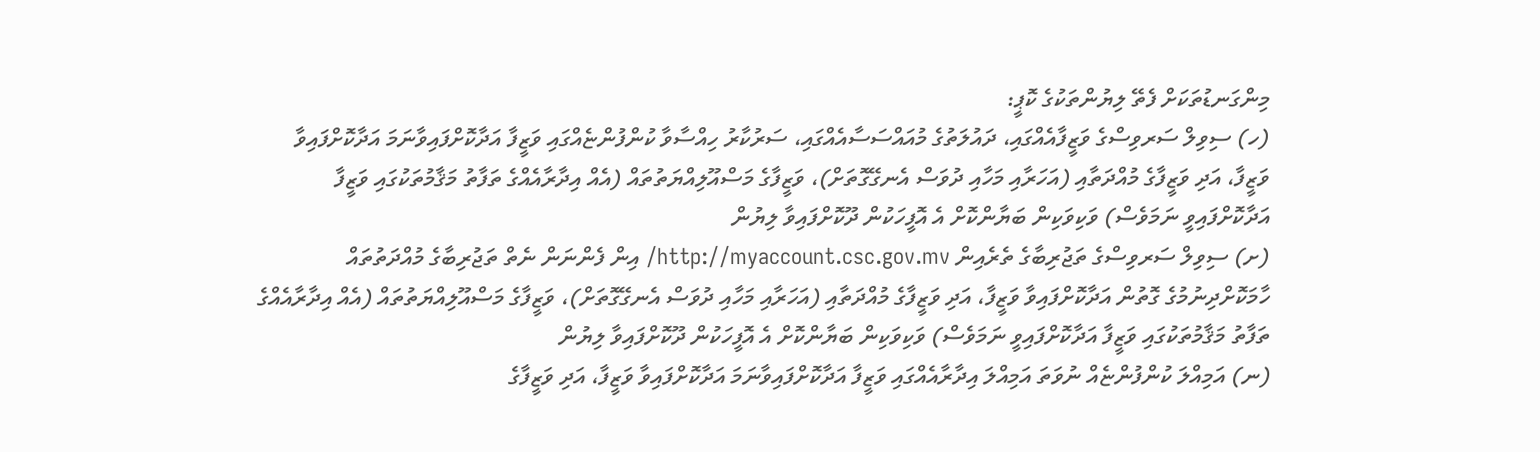މިންގަނޑުތަކަށް ފެތޭ ލިޔުންތަކުގެ ކޮޕީ:
(ހ) ސިވިލް ސަރވިސްގެ ވަޒީފާއެއްގައި، ދައުލަތުގެ މުއައްސަސާއެއްގައި، ސަރުކާރު ހިއްސާވާ ކުންފުންޏެއްގައި ވަޒީފާ އަދާކޮށްފައިވާނަމަ އަދާކޮށްފައިވާ ވަޒީފާ، އަދި ވަޒީފާގެ މުއްދަތާއި (އަހަރާއި މަހާއި ދުވަސް އެނގޭގޮތަށް)، ވަޒީފާގެ މަސްއޫލިއްޔަތުތައް (އެއް އިދާރާއެއްގެ ތަފާތު މަޤާމުތަކުގައި ވަޒީފާ އަދާކޮށްފައިވީ ނަމަވެސް) ވަކިވަކިން ބަޔާންކޮށް އެ އޮފީހަކުން ދޫކޮށްފައިވާ ލިޔުން
(ށ) ސިވިލް ސަރވިސްގެ ތަޖުރިބާގެ ތެރެއިން http://myaccount.csc.gov.mv/ އިން ފެންނަން ނެތް ތަޖުރިބާގެ މުއްދަތުތައް ހާމަކޮށްދިނުމުގެ ގޮތުން އަދާކޮށްފައިވާ ވަޒީފާ، އަދި ވަޒީފާގެ މުއްދަތާއި (އަހަރާއި މަހާއި ދުވަސް އެނގޭގޮތަށް)، ވަޒީފާގެ މަސްއޫލިއްޔަތުތައް (އެއް އިދާރާއެއްގެ ތަފާތު މަޤާމުތަކުގައި ވަޒީފާ އަދާކޮށްފައިވީ ނަމަވެސް) ވަކިވަކިން ބަޔާންކޮށް އެ އޮފީހަކުން ދޫކޮށްފައިވާ ލިޔުން
(ނ) އަމިއްލަ ކުންފުންޏެއް ނުވަތަ އަމިއްލަ އިދާރާއެއްގައި ވަޒީފާ އަދާކޮށްފައިވާނަމަ އަދާކޮށްފައިވާ ވަޒީފާ، އަދި ވަޒީފާގެ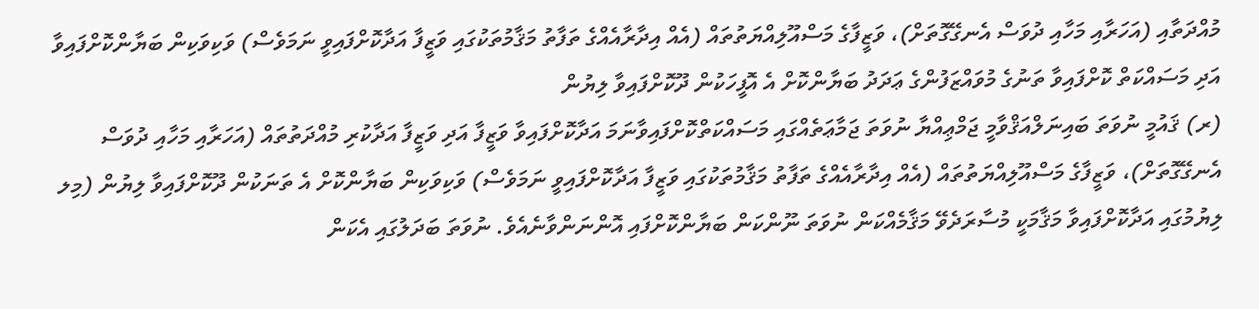މުއްދަތާއި (އަހަރާއި މަހާއި ދުވަސް އެނގޭގޮތަށް)، ވަޒީފާގެ މަސްއޫލިއްޔަތުތައް (އެއް އިދާރާއެއްގެ ތަފާތު މަޤާމުތަކުގައި ވަޒީފާ އަދާކޮށްފައިވީ ނަމަވެސް) ވަކިވަކިން ބަޔާންކޮށްފައިވާ އަދި މަސައްކަތް ކޮށްފައިވާ ތަނުގެ މުވައްޒަފުންގެ ޢަދަދު ބަޔާންކޮށް އެ އޮފީހަކުން ދޫކޮށްފައިވާ ލިޔުން
(ރ) ޤައުމީ ނުވަތަ ބައިނަލްއަޤްވާމީ ޖަމްޢިއްޔާ ނުވަތަ ޖަމާޢަތެއްގައި މަސައްކަތްކޮށްފައިވާނަމަ އަދާކޮށްފައިވާ ވަޒީފާ އަދި ވަޒީފާ އަދާކުރި މުއްދަތުތައް (އަހަރާއި މަހާއި ދުވަސް އެނގޭގޮތަށް)، ވަޒީފާގެ މަސްއޫލިއްޔަތުތައް (އެއް އިދާރާއެއްގެ ތަފާތު މަޤާމުތަކުގައި ވަޒީފާ އަދާކޮށްފައިވީ ނަމަވެސް) ވަކިވަކިން ބަޔާންކޮށް އެ ތަނަކުން ދޫކޮށްފައިވާ ލިޔުން (މިލ ލިޔުމުގައި އަދާކޮށްފައިވާ މަޤާމަކީ މުސާރަދެވޭ މަޤާމެއްކަން ނުވަތަ ނޫންކަން ބަޔާންކޮށްފައި އޮންނަންވާނެއެވެ. ނުވަތަ ބަދަލުގައި އެކަން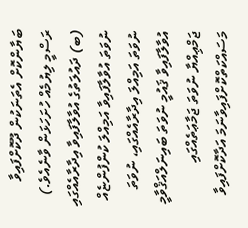ބަޔާންކޮށް އެތަނަކުން ދޫކޮށްފައިވާ ރަސްމީ ލިޔުމެއް ހުށަހަޅަން ވާނެއެވެ.)
(ބ) ދައުލަތުގެ އުވާލާފައިވާ އިދާރާއެއްގައި ނުވަތަ އުވާލާފައިވާ އަމިއްލަ ކުންފުންޏެއް ނުވަތަ އަމިއްލަ އިދާރާއެއްގައި، ނުވަތަ އުވާލާފައިވާ ޤައުމީ ނުވަތަ ބައިނަލްއަޤްވާމީ ޖަމްޢިއްޔާ ނުވަތަ ޖަމާޢަތެއްގައި މަސައްކަތްކޮށްފައިވާނަމަ އަދާކޮށްފައިވާ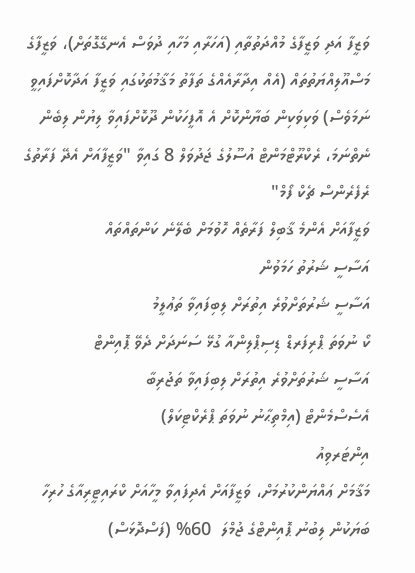ވަޒީފާ އަދި ވަޒީފާގެ މުއްދަތުތާއި (އަހަރާއި މަހާއި ދުވަސް އެނގޭގޮތަށް)، ވަޒީފާގެ މަސްއޫލިއްޔަތުތައް (އެއް އިދާރާއެއްގެ ތަފާތު މަޤާމުތަކުގައި ވަޒީފާ އަދާކޮށްފައިވީ ނަމަވެސް) ވަކިވަކިން ބަޔާންކޮށް އެ އޮފީހަކުން ދޫކޮށްފައިވާ ލިޔުން ލިބެން ނެތްނަމަ، ރެކްރޫޓްމަންޓް އުސޫލުގެ ޖަދުވަލް 8 ގައިވާ "ވަޒީފާއަށް އެދޭ ފަރާތުގެ ރެފެރެންސް ޗެކް ފޯމް"
ވަޒީފާއަށް އެންމެ ޤާބިލް ފަރާތެއް ހޮވުމަށް ބެލޭނެ ކަންތައްތައް
އަސާސީ ޝަރުތު ހަމަވުން
އަސާސީ ޝަރުތަށްވުރެ އިތުރަށް ލިބިފައިވާ ތަޢުލީމު
ކޯ ނުވަތަ ޕްރިފަރޑް ޑިސިޕްލިންއާ ގުޅޭ ސަނަދަށް ދެވޭ ޕޮއިންޓް
އަސާސީ ޝަރުތަށްވުރެ އިތުރަށް ލިބިފައިވާ ތަޖުރިބާ
އެސެސްމެންޓް (އިމްތިޙާނު ނުވަތަ ޕްރެކްޓިކަލް)
އިންޓަރވިއު
މަޤާމަށް ޢައްޔަންކުރުމަށް، ވަޒީފާއަށް އެދިފައިވާ މީހާއަށް ކްރައިޓީރިއާގެ ހުރިހާ ބަޔަކުން ލިބުނު ޕޮއިންޓްގެ ޖުމްލަ  60% (ފަސްދޮޅަސް)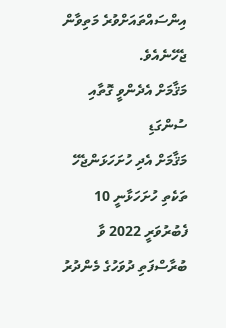އިންސައްތައަށްވުރެ މަތިވާން ޖެހޭނެއެވެ.
މަޤާމަށް އެދެންވީ ގޮތާއި ސުންގަޑި
މަޤާމަށް އެދި ހުށަހަޅަންޖެހޭ ތަކެތި ހުށަހަޅާނީ 10 ފެބުރުވަރީ 2022 ވާ ބުރާސްފަތި ދުވަހުގެ މެންދުރު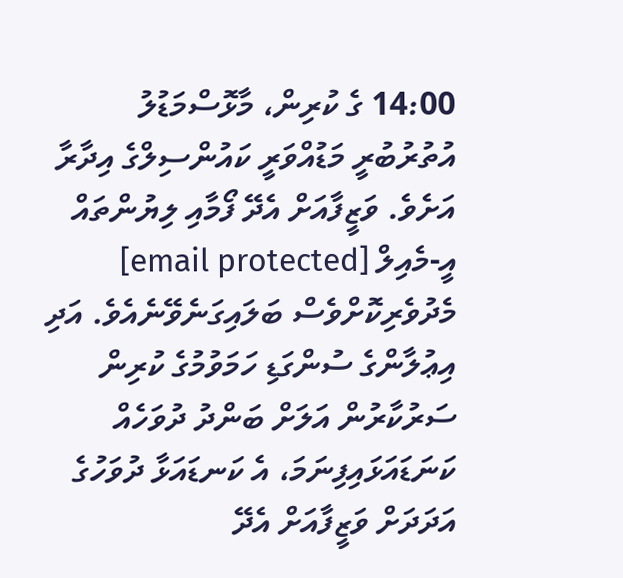14:00 ގެ ކުރިން، މާޅޮސްމަޑުލު އުތުރުބުރީ މަޑުއްވަރީ ކައުންސިލްގެ އިދާރާ އަށެވެ. ވަޒީފާއަށް އެދޭ ފޯމާއި ލިޔުންތައް އީ-މެއިލް [email protected]  މެދުވެރިކޮށްވެސް ބަލައިގަނެވޭނެއެވެ. އަދި އިޢުލާންގެ ސުންގަޑި ހަމަވުމުގެ ކުރިން ސަރުކާރުން އަލަށް ބަންދު ދުވަހެއް ކަނަޑައަޅައިފިނަމަ، އެ ކަނޑައަޅާ ދުވަހުގެ އަދަދަށް ވަޒީފާއަށް އެދޭ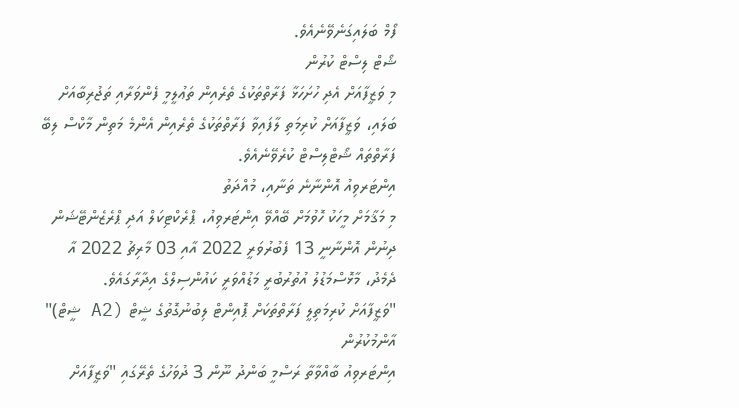ފޯމް ބަލައިގަނެވޭނެއެވެ.
ޝޯޓް ލިސްޓް ކުރުން
މި ވަޒީފާއަށް އެދި ހުށަހަޅާ ފަރާތްތަކުގެ ތެރެއިން ތަޢުލީމީ ފެންވަރާއި ތަޖުރިބާއަށް ބަލައި، ވަޒީފާއަށް ކުރިމަތި ލާފައިވާ ފަރާތްތަކުގެ ތެރެއިން އެންމެ މަތިން މާކްސް ލިބޭ ފަރާތްތައް ޝޯޓްލިސްޓް ކުރެވޭނެއެވެ.
އިންޓަރވިއު އޮންނާނެ ތަނާއި، މުއްދަތު
މި މަޤާމަށް މީހަކު ހޮވުމަށް ބޭއްވޭ އިންޓަރވިއު، ޕްރެކްޓިކަލް އަދި ޕްރެޒެންޓޭޝަން ދިނުން އޮންނާނީ 13 ފެބުރުވަރީ 2022 އާއި 03 މާރިޗު 2022 އާ ދެމެދު، މާޅޮސްމަޑުލު އުތުރުބުރީ މަޑުއްވަރީ ކައުންސިލްގެ އިދާރާގައެވެ.
"ވަޒީފާއަށް ކުރިމަތިލީ ފަރާތްތަކަށް ޕޮއިންޓް ލިބުނުގޮތުގެ ޝީޓް (A2 ޝީޓް)" އާންމުކުރުން
އިންޓަރވިއު ބާއްވާތާ ރަސްމީ ބަންދު ނޫން 3 ދުވަހުގެ ތެރޭގައި "ވަޒީފާއަށް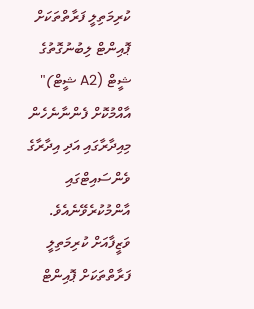ކުރިމަތިލީ ފަރާތްތަކަށް ޕޮއިންޓް ލިބުނުގޮތުގެ ޝީޓް (A2 ޝީޓް)" އާއްމުކޮށް ފެންނާނެހެން މިއިދާރާގައި އަދި އިދާރާގެ ވެންސައިޓްގައި އާންމުކުރެވޭނެއެވެ. ވަޒީފާއަށް ކުރިމަތިލީ ފަރާތްތަކަށް ޕޮއިންޓް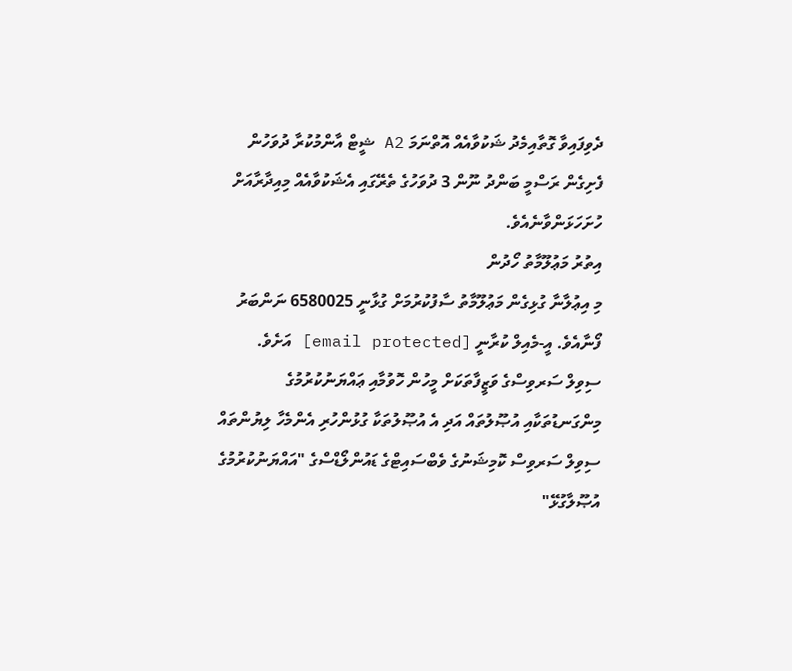ދެވިފައިވާ ގޮތާއިމެދު ޝަކުވާއެއް އޮތްނަމަ A2 ޝީޓް އާންމުކުރާ ދުވަހުން ފެށިގެން ރަސްމީ ބަންދު ނޫން 3 ދުވަހުގެ ތެރޭގައި އެޝަކުވާއެއް މިއިދާރާއަށް ހުށަހަޅަންވާނެއެވެ.
އިތުރު މަޢުލޫމާތު ހޯދުން
މި އިޢުލާނާ ގުޅިގެން މަޢުލޫމާތު ސާފުކުރުމަށް ގުޅާނީ 6580025 ނަންބަރު ފޯނާއެވެ. އީ-މެއިލް ކުރާނީ [email protected] އަށެވެ.
ސިވިލް ސަރވިސްގެ ވަޒީފާތަކަށް މީހުން ހޮވުމާއި ޢައްޔަނުކުރުމުގެ މިންގަނޑުތަކާއި އުޞޫލުތައް އަދި އެ އުޞޫލުތަކާ ގުޅުންހުރި އެންމެހާ ލިޔުންތައް ސިވިލް ސަރވިސް ކޮމިޝަނުގެ ވެބްސައިޓްގެ ޑައުންލޯޑްސްގެ "އައްޔަނުކުރުމުގެ އުޞޫލާގުޅޭ"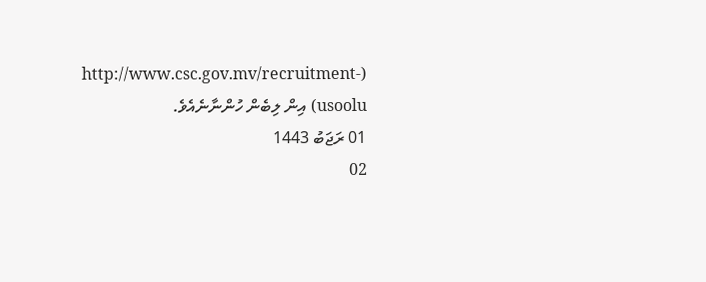(http://www.csc.gov.mv/recruitment-usoolu) އިން ލިބެން ހުންނާނެއެވެ.
01 ރަޖަބު 1443
02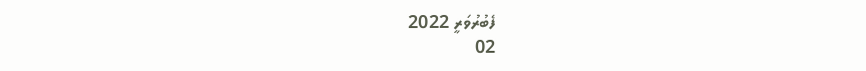ފެބުރުވަރީ 2022
02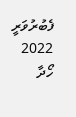ފެބުރުވަރީ 2022
ހޯދާ